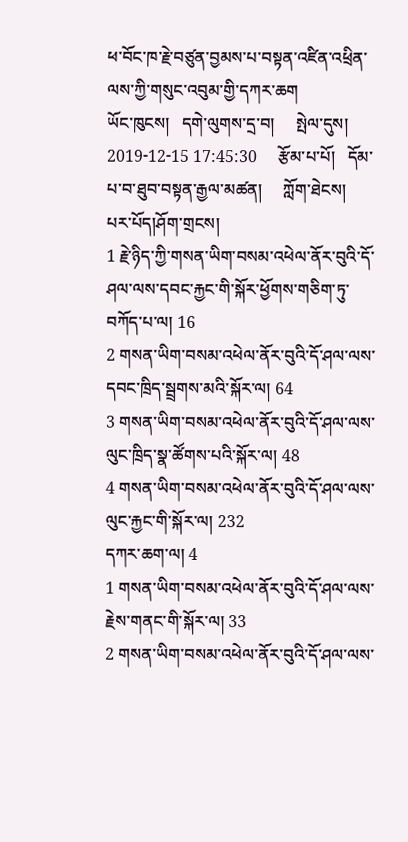ཕ་བོང་ཁ་རྗེ་བཙུན་བྱམས་པ་བསྟན་འཛིན་འཕྲིན་ལས་ཀྱི་གསུང་འབུམ་གྱི་དཀར་ཆག
ཡོང་ཁུངས།   དགེ་ལུགས་དྲ་བ།     སྤེལ་དུས།  2019-12-15 17:45:30     རྩོམ་པ་པོ།   དོམ་པ་བ་ཐུབ་བསྟན་རྒྱལ་མཚན།     ཀློག་ཐེངས།
པར་པོད།ཤོག་གྲངས།
1 རྗེ་ཉིད་ཀྱི་གསན་ཡིག་བསམ་འཕེལ་ནོར་བུའི་དོ་ཤལ་ལས་དབང་རྐྱང་གི་སྐོར་ཕྱོགས་གཅིག་ཏུ་བཀོད་པ་ལ། 16
2 གསན་ཡིག་བསམ་འཕེལ་ནོར་བུའི་དོ་ཤལ་ལས་དབང་ཁྲིད་སྦྲགས་མའི་སྐོར་ལ། 64
3 གསན་ཡིག་བསམ་འཕེལ་ནོར་བུའི་དོ་ཤལ་ལས་ལུང་ཁྲིད་སྣ་ཚོགས་པའི་སྐོར་ལ། 48
4 གསན་ཡིག་བསམ་འཕེལ་ནོར་བུའི་དོ་ཤལ་ལས་ལུང་རྐྱང་གི་སྐོར་ལ། 232
དཀར་ཆག་ལ། 4
1 གསན་ཡིག་བསམ་འཕེལ་ནོར་བུའི་དོ་ཤལ་ལས་རྗེས་གནང་གི་སྐོར་ལ། 33
2 གསན་ཡིག་བསམ་འཕེལ་ནོར་བུའི་དོ་ཤལ་ལས་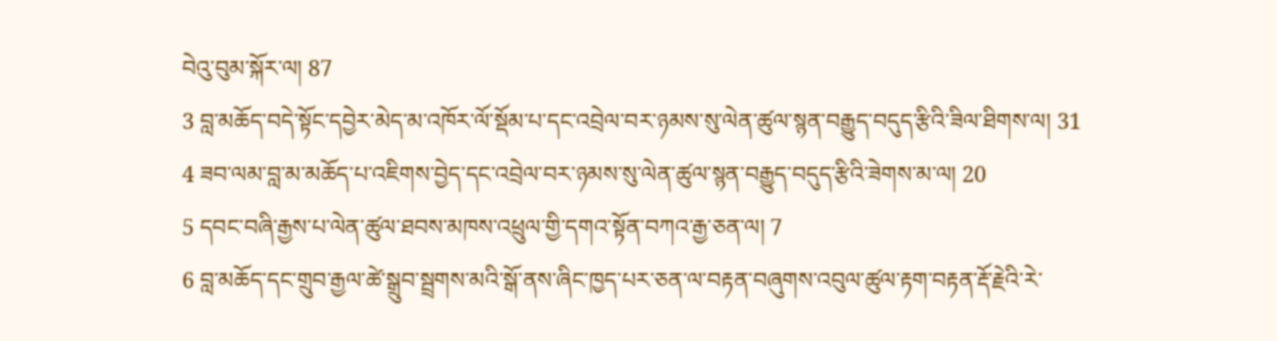བེའུ་བུམ་སྐོར་ལ། 87
3 བླ་མཆོད་བདེ་སྟོང་དབྱེར་མེད་མ་འཁོར་ལོ་སྡོམ་པ་དང་འབྲེལ་བར་ཉམས་སུ་ལེན་ཚུལ་སྙན་བརྒྱུད་བདུད་རྩིའི་ཟིལ་ཐིགས་ལ། 31
4 ཟབ་ལམ་བླ་མ་མཆོད་པ་འཇིགས་བྱེད་དང་འབྲེལ་བར་ཉམས་སུ་ལེན་ཚུལ་སྙན་བརྒྱུད་བདུད་རྩིའི་ཟེགས་མ་ལ། 20
5 དབང་བཞི་རྒྱས་པ་ལེན་ཚུལ་ཐབས་མཁས་འཕྲུལ་གྱི་དགའ་སྟོན་བཀའ་རྒྱ་ཅན་ལ། 7
6 བླ་མཆོད་དང་གྲུབ་རྒྱལ་ཚེ་སྒྲུབ་སྦྲགས་མའི་སྒོ་ནས་ཞིང་ཁྱད་པར་ཅན་ལ་བརྟན་བཞུགས་འབུལ་ཚུལ་རྟག་བརྟན་རྡོ་རྗེའི་རེ་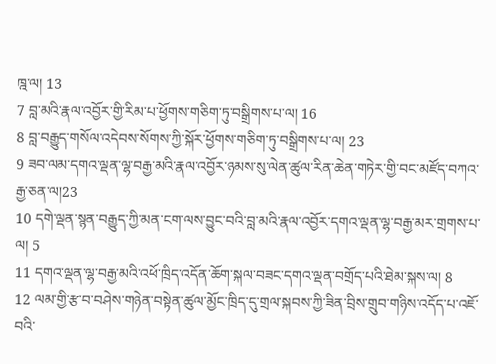ཁྰ་ལ། 13
7 བླ་མའི་རྣལ་འབྱོར་གྱི་རིམ་པ་ཕྱོགས་གཅིག་ཏུ་བསྒྲིགས་པ་ལ། 16
8 བླ་བརྒྱུད་གསོལ་འདེབས་སོགས་ཀྱི་སྐོར་ཕྱོགས་གཅིག་ཏུ་བསྒྲིགས་པ་ལ། 23
9 ཟབ་ལམ་དགའ་ལྡན་ལྷ་བརྒྱ་མའི་རྣལ་འབྱོར་ཉམས་སུ་ལེན་ཚུལ་རིན་ཆེན་གཏེར་གྱི་བང་མཛོད་བཀའ་རྒྱ་ཅན་ལ།23
10 དགེ་ལྡན་སྙན་བརྒྱུད་ཀྱི་མན་ངག་ལས་བྱུང་བའི་བླ་མའི་རྣལ་འབྱོར་དགའ་ལྡན་ལྷ་བརྒྱ་མར་གྲགས་པ་ལ། 5
11 དགའ་ལྡན་ལྷ་བརྒྱ་མའི་འཕོ་ཁྲིད་འདོན་ཆོག་སྐལ་བཟང་དགའ་ལྡན་བགྲོད་པའི་ཐེམ་སྐས་ལ། 8
12 ལམ་གྱི་རྩ་བ་བཤེས་གཉེན་བསྟེན་ཚུལ་མྱོང་ཁྲིད་དུ་གྲལ་སྐབས་ཀྱི་ཟིན་བྲིས་གྲུབ་གཉིས་འདོད་པ་འཇོ་བའི་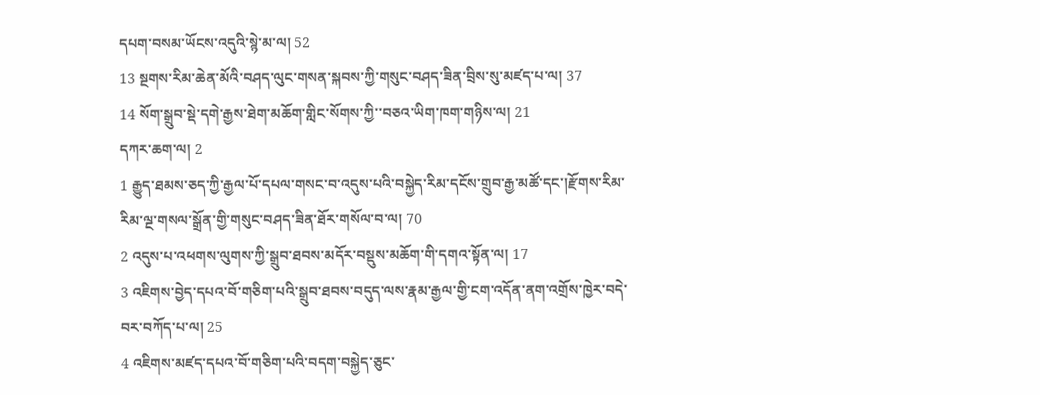དཔག་བསམ་ཡོངས་འདུའི་སྙེ་མ་ལ། 52
13 སྔགས་རིམ་ཆེན་མོའི་བཤད་ལུང་གསན་སྐབས་ཀྱི་གསུང་བཤད་ཟིན་བྲིས་སུ་མཛད་པ་ལ། 37
14 སོག་སྒྲུབ་སྡེ་དགེ་རྒྱས་ཐེག་མཆོག་གླིང་སོགས་ཀྱི་་བཅའ་ཡིག་ཁག་གཉིས་ལ། 21
དཀར་ཆག་ལ། 2
1 རྒྱུད་ཐམས་ཅད་ཀྱི་རྒྱལ་པོ་དཔལ་གསང་བ་འདུས་པའི་བསྐྱེད་རིམ་དངོས་གྲུབ་རྒྱ་མཚོ་དང་།རྫོགས་རིམ་རིམ་ལྔ་གསལ་སྒྲོན་གྱི་གསུང་བཤད་ཟིན་ཐོར་གསོལ་བ་ལ། 70
2 འདུས་པ་འཕགས་ལུགས་ཀྱི་སྒྲུབ་ཐབས་མདོར་བསྡུས་མཆོག་གི་དགའ་སྟོན་ལ། 17
3 འཇིགས་བྱེད་དཔའ་བོ་གཅིག་པའི་སྒྲུབ་ཐབས་བདུད་ལས་རྣམ་རྒྱལ་གྱི་ངག་འདོན་ནག་འགྲོས་ཁྱེར་བདེ་བར་བཀོད་པ་ལ། 25
4 འཇིགས་མཛད་དཔའ་བོ་གཅིག་པའི་བདག་བསྐྱེད་ཅུང་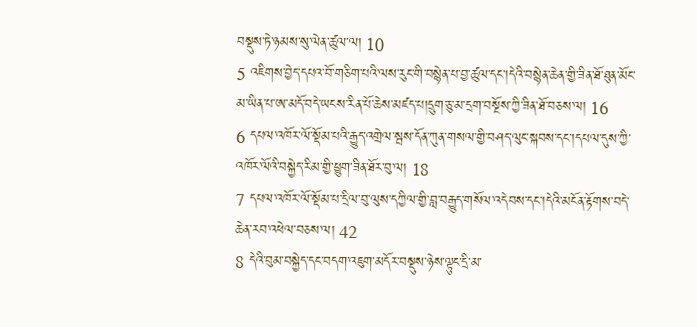བསྡུས་ཏེ་ཉམས་སུ་ལེན་ཚུལ་ལ། 10
5 འཇིགས་བྱེད་དཔའ་བོ་གཅིག་པའི་ལས་རུང་གི་བསྙེན་པ་བྱ་ཚུལ་དང་།དེའི་བསྙེན་ཆེན་གྱི་ཟིན་ཐོ་ཐུན་མོང་མ་ཡིན་པ་ཨ་མདོ་བདེ་ཡངས་རིན་པོ་ཆེས་མཛད་པ།དྲུག་ཅུ་མ་དྲག་བསྔོས་ཀྱི་ཟིན་ཐོ་བཅས་ལ། 16
6 དཔལ་འཁོར་ལོ་སྡོམ་པའི་རྒྱུད་འགྲེལ་སྦས་དོན་ཀུན་གསལ་གྱི་བཤད་ལུང་སྐབས་དང་།དཔལ་དུས་ཀྱི་འཁོར་ལོའི་བསྐྱེད་རིམ་གྱི་ཕྱུག་ཟིན་ཐོར་བུ་ལ། 18
7 དཔལ་འཁོར་ལོ་སྡོམ་པ་དྲིལ་བུ་ལུས་དཀྱིལ་གྱི་བླ་བརྒྱུད་གསོལ་འདེབས་དང་།དེའི་མངོན་རྟོགས་བདེ་ཆེན་རབ་འཕེལ་བཅས་ལ། 42
8 དེའི་བུམ་བསྐྱེད་དང་བདག་འཇུག་མདོར་བསྡུས་ཉེས་ལྟུང་དྲི་མ་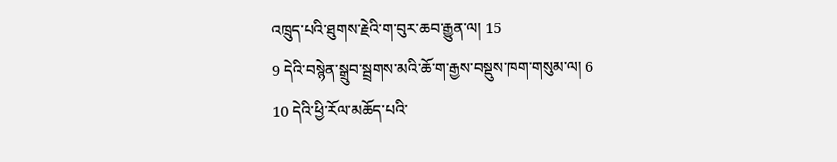འཁྲུད་པའི་ཐུགས་རྗེའི་ག་བུར་ཆབ་རྒྱུན་ལ། 15
9 དེའི་བསྙེན་སྒྲུབ་སྦྲགས་མའི་ཆོ་ག་རྒྱས་བསྡུས་ཁག་གསུམ་ལ། 6
10 དེའི་ཕྱི་རོལ་མཆོད་པའི་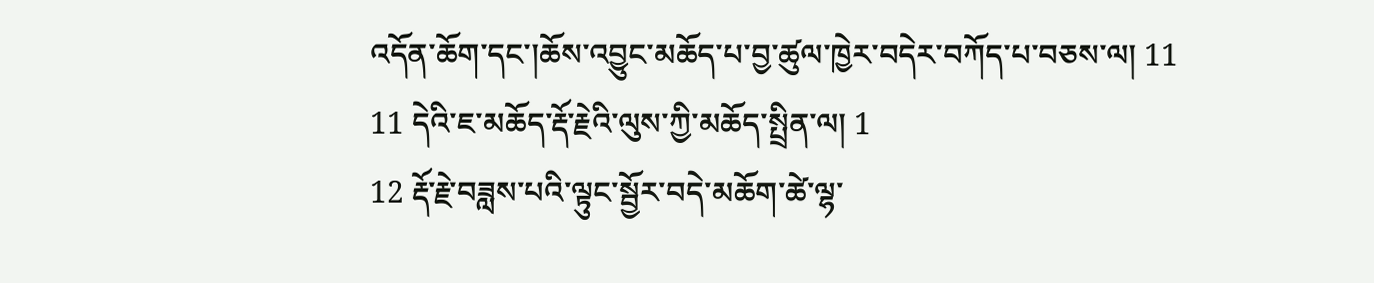འདོན་ཆོག་དང་།ཆོས་འབྱུང་མཆོད་པ་བྱ་ཚུལ་ཁྱེར་བདེར་བཀོད་པ་བཅས་ལ། 11
11 དེའི་ཇ་མཆོད་རྡོ་རྗེའི་ལུས་ཀྱི་མཆོད་སྤྲིན་ལ། 1
12 རྡོ་རྗེ་བཟླས་པའི་ལྟུང་སྦྱོར་བདེ་མཆོག་ཚེ་ལྷ་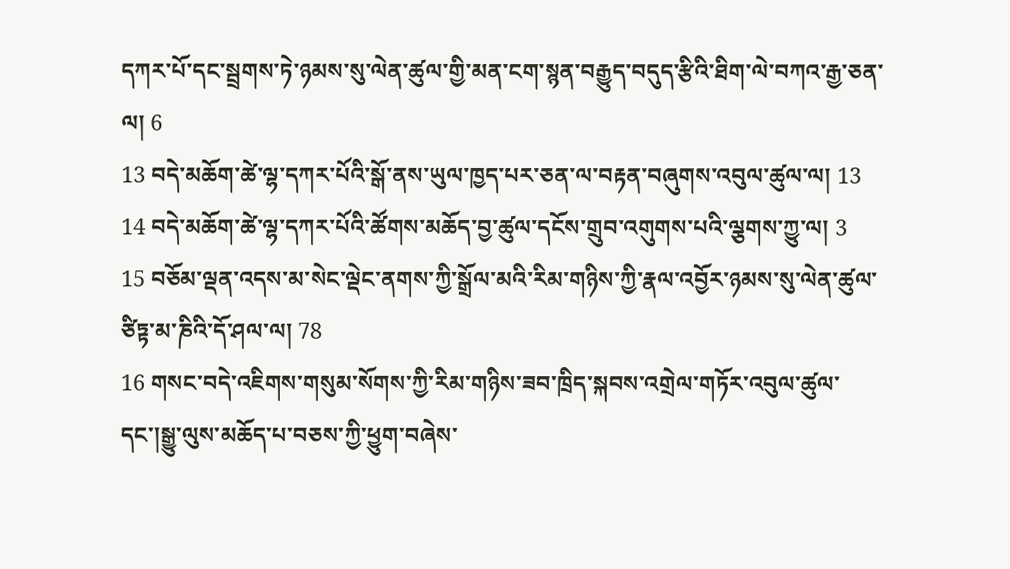དཀར་པོ་དང་སྦྲགས་ཏེ་ཉམས་སུ་ལེན་ཚུལ་གྱི་མན་ངག་སྙན་བརྒྱུད་བདུད་རྩིའི་ཐིག་ལེ་བཀའ་རྒྱ་ཅན་ལ། 6
13 བདེ་མཆོག་ཚེ་ལྷ་དཀར་པོའི་སྒོ་ནས་ཡུལ་ཁྱད་པར་ཅན་ལ་བརྟན་བཞུགས་འབུལ་ཚུལ་ལ། 13
14 བདེ་མཆོག་ཚེ་ལྷ་དཀར་པོའི་ཚོགས་མཆོད་བྱ་ཚུལ་དངོས་གྲུབ་འགུགས་པའི་ལྕགས་ཀྱུ་ལ། 3
15 བཅོམ་ལྡན་འདས་མ་སེང་ལྡེང་ནགས་ཀྱི་སྒྲོལ་མའི་རིམ་གཉིས་ཀྱི་རྣལ་འབྱོར་ཉམས་སུ་ལེན་ཚུལ་ཙིཏྟ་མ་ཎིའི་དོ་ཤལ་ལ། 78
16 གསང་བདེ་འཇིགས་གསུམ་སོགས་ཀྱི་རིམ་གཉིས་ཟབ་ཁྲིད་སྐབས་འགྲེལ་གཏོར་འབུལ་ཚུལ་དང་།སྒྱུ་ལུས་མཆོད་པ་བཅས་ཀྱི་ཕྱུག་བཞེས་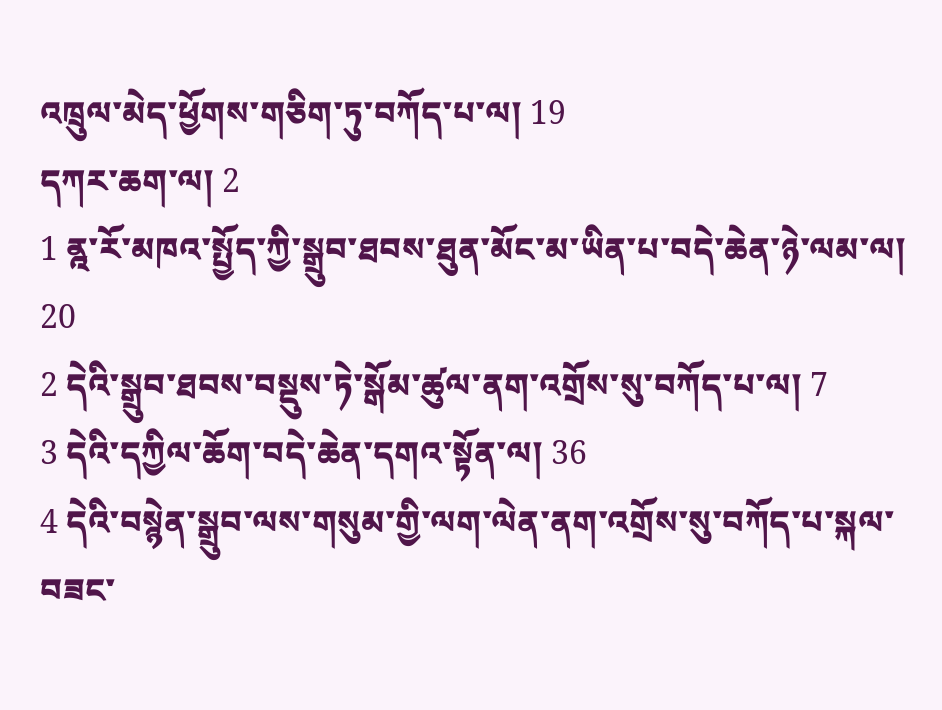འཁྲུལ་མེད་ཕྱོགས་གཅིག་ཏུ་བཀོད་པ་ལ། 19
དཀར་ཆག་ལ། 2
1 ནྰ་རོ་མཁའ་སྤྱོད་ཀྱི་སྒྲུབ་ཐབས་ཐུན་མོང་མ་ཡིན་པ་བདེ་ཆེན་ཉེ་ལམ་ལ། 20
2 དེའི་སྒྲུབ་ཐབས་བསྡུས་ཏེ་སྒོམ་ཚུལ་ནག་འགྲོས་སུ་བཀོད་པ་ལ། 7
3 དེའི་དཀྱིལ་ཆོག་བདེ་ཆེན་དགའ་སྟོན་ལ། 36
4 དེའི་བསྙེན་སྒྲུབ་ལས་གསུམ་གྱི་ལག་ལེན་ནག་འགྲོས་སུ་བཀོད་པ་སྐལ་བཟང་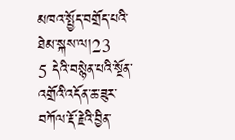མཁའ་སྤྱོད་བགྲོད་པའི་ཐེམ་སྐས་ལ།23
5 དེའི་བསྙེན་པའི་སྔོན་འགྲོའི་འདོན་ཆ་ཟུར་བཀོལ་རྡོ་རྗེའི་བྱིན་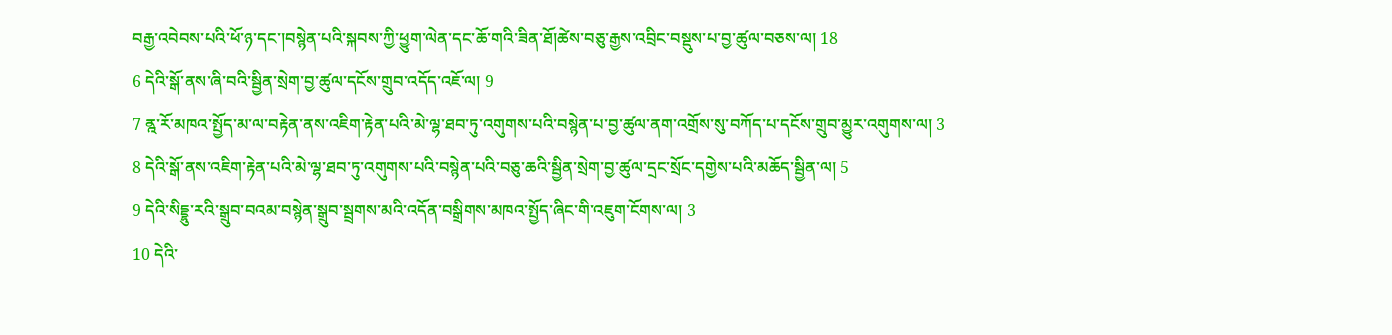བརྒྱ་འབེབས་པའི་ཕོ་ཉ་དང་།བསྙེན་པའི་སྐབས་ཀྱི་ཕྱུག་ལེན་དང་ཆོ་གའི་ཟིན་ཐོ།ཚེས་བཅུ་རྒྱས་འབྲིང་བསྡུས་པ་བྱ་ཚུལ་བཅས་ལ། 18
6 དེའི་སྒོ་ནས་ཞི་བའི་སྦྱིན་སྲེག་བྱ་ཚུལ་དངོས་གྲུབ་འདོད་འཇོ་ལ། 9
7 ནྰ་རོ་མཁའ་སྤྱོད་མ་ལ་བརྟེན་ནས་འཇིག་རྟེན་པའི་མེ་ལྷ་ཐབ་ཏུ་འགུགས་པའི་བསྙེན་པ་བྱ་ཚུལ་ནག་འགྲོས་སུ་བཀོད་པ་དངོས་གྲུབ་མྱུར་འགུགས་ལ། 3
8 དེའི་སྒོ་ནས་འཇིག་རྟེན་པའི་མེ་ལྷ་ཐབ་ཏུ་འགུགས་པའི་བསྙེན་པའི་བཅུ་ཆའི་སྦྱིན་སྲེག་བྱ་ཚུལ་དྲང་སྲོང་དགྱེས་པའི་མཆོད་སྦྱིན་ལ། 5
9 དེའི་སིདྡྷུ་རའི་སྒྲུབ་བའམ་བསྙེན་སྒྲུབ་སྦྲགས་མའི་འདོན་བསྒྲིགས་མཁའ་སྤྱོད་ཞིང་གི་འཇུག་ངོགས་ལ། 3
10 དེའི་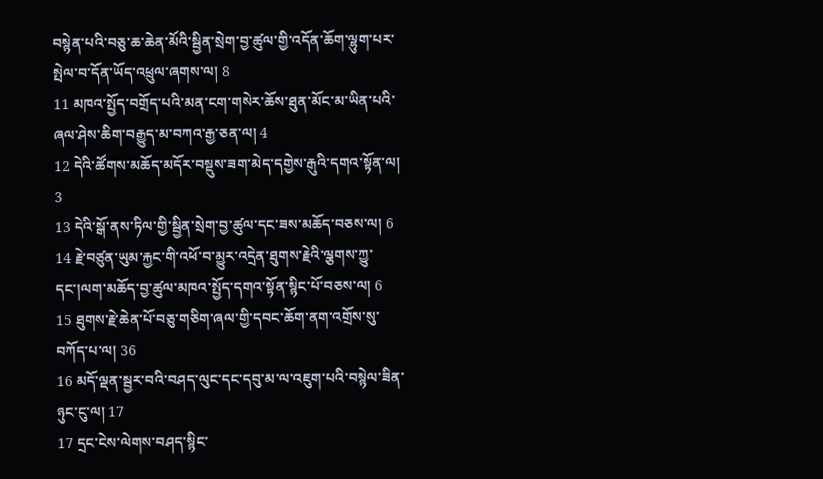བསྙེན་པའི་བཅུ་ཆ་ཆེན་མོའི་སྦྱིན་སྲེག་བྱ་ཚུལ་གྱི་འདོན་ཆོག་ལྷུག་པར་སྤེལ་བ་དོན་ཡོད་འཕྲུལ་ཞགས་ལ། 8
11 མཁའ་སྤྱོད་བགྲོད་པའི་མན་ངག་གསེར་ཆོས་ཐུན་མོང་མ་ཡིན་པའི་ཞལ་ཤེས་ཆིག་བརྒྱུད་མ་བཀའ་རྒྱ་ཅན་ལ། 4
12 དེའི་ཚོགས་མཆོད་མདོར་བསྡུས་ཟག་མེད་དགྱེས་རྒུའི་དགའ་སྟོན་ལ། 3
13 དེའི་སྒོ་ནས་ཏིལ་གྱི་སྦྱིན་སྲེག་བྱ་ཚུལ་དང་ཟས་མཆོད་བཅས་ལ། 6
14 རྗེ་བཙུན་ཡུམ་རྐྱང་གི་འཕོ་བ་མྱུར་འདྲེན་ཐུགས་རྗེའི་ལྕགས་ཀྱུ་དང་།ལག་མཆོད་བྱ་ཚུལ་མཁའ་སྤྱོད་དགའ་སྟོན་སྙིང་པོ་བཅས་ལ། 6
15 ཐུགས་རྗེ་ཆེན་པོ་བཅུ་གཅིག་ཞལ་གྱི་དབང་ཆོག་ནག་འགྲོས་སུ་བཀོད་པ་ལ། 36
16 མདོ་ལྡན་སྦྱར་བའི་བཤད་ལུང་དང་དབུ་མ་ལ་འཇུག་པའི་བསྙེལ་ཟིན་ཉུང་ངུ་ལ། 17
17 དྲང་ངེས་ལེགས་བཤད་སྙིང་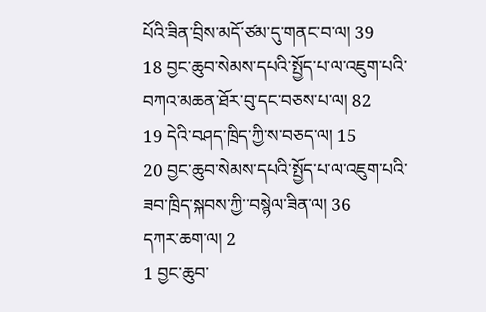པོའི་ཟིན་བྲིས་མདོ་ཙམ་དུ་གནང་བ་ལ། 39
18 བྱང་ཆུབ་སེམས་དཔའི་སྤྱོད་པ་ལ་འཇུག་པའི་བཀའ་མཆན་ཐོར་བུ་དང་བཅས་པ་ལ། 82
19 དེའི་བཤད་ཁྲིད་ཀྱི་ས་བཅད་ལ། 15
20 བྱང་ཆུབ་སེམས་དཔའི་སྤྱོད་པ་ལ་འཇུག་པའི་ཟབ་ཁྲིད་སྐབས་ཀྱི་་བསྙེལ་ཟིན་ལ། 36
དཀར་ཆག་ལ། 2
1 བྱང་ཆུབ་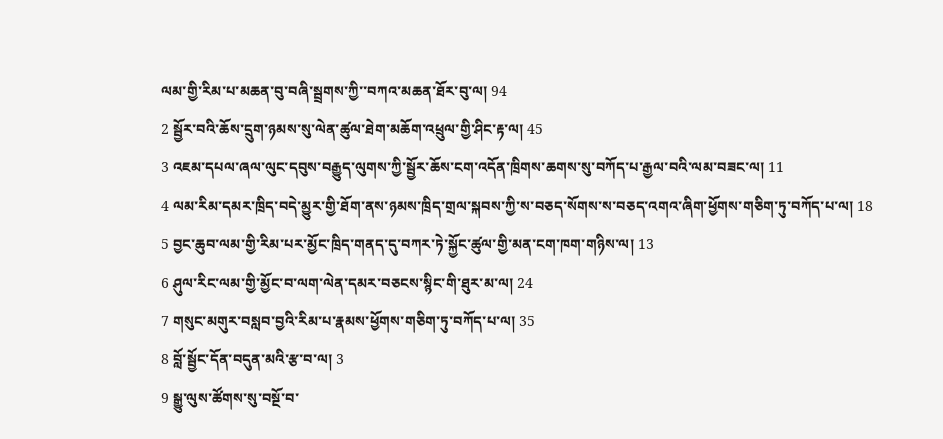ལམ་གྱི་རིམ་པ་མཆན་བུ་བཞི་སྦྲགས་ཀྱི་་བཀའ་མཆན་ཐོར་བུ་ལ། 94
2 སྦྱོར་བའི་ཆོས་དྲུག་ཉམས་སུ་ལེན་ཚུལ་ཐེག་མཆོག་འཕྲུལ་གྱི་ཤིང་རྟ་ལ། 45
3 འཇམ་དཔལ་ཞལ་ལུང་དབུས་བརྒྱུད་ལུགས་ཀྱི་སྦྱོར་ཆོས་ངག་འདོན་ཁྲིགས་ཆགས་སུ་བཀོད་པ་རྒྱལ་བའི་ལམ་བཟང་ལ། 11
4 ལམ་རིམ་དམར་ཁྲིད་བདེ་མྱུར་གྱི་ཐོག་ནས་ཉམས་ཁྲིད་གྲལ་སྐབས་ཀྱི་ས་བཅད་སོགས་ས་བཅད་འགའ་ཞིག་ཕྱོགས་གཅིག་ཏུ་བཀོད་པ་ལ། 18
5 བྱང་ཆུབ་ལམ་གྱི་རིམ་པར་མྱོང་ཁྲིད་གནད་དུ་བཀར་ཏེ་སྐྱོང་ཚུལ་གྱི་མན་ངག་ཁག་གཉིས་ལ། 13
6 ཤུལ་རིང་ལམ་གྱི་མྱོང་བ་ལག་ལེན་དམར་བཅངས་སྙིང་གི་ཐུར་མ་ལ། 24
7 གསུང་མགུར་བསླབ་བྱའི་རིམ་པ་རྣམས་ཕྱོགས་གཅིག་ཏུ་བཀོད་པ་ལ། 35
8 བློ་སྦྱོང་དོན་བདུན་མའི་རྩ་བ་ལ། 3
9 སྒྱུ་ལུས་ཚོགས་སུ་བསྔོ་བ་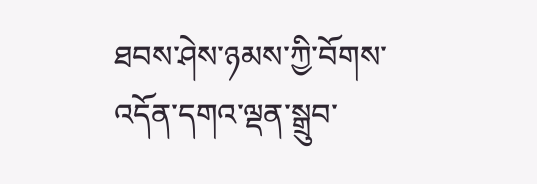ཐབས་ཤེས་ཉམས་ཀྱི་བོགས་འདོན་དགའ་ལྡན་སྒྲུབ་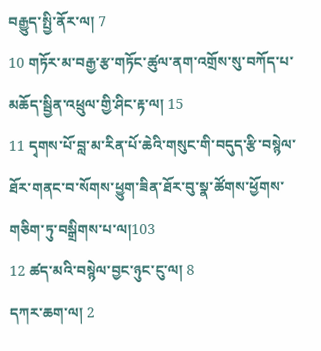བརྒྱུད་སྤྱི་ནོར་ལ། 7
10 གཏོར་མ་བརྒྱ་རྩ་གཏོང་ཚུལ་ནག་འགྲོས་སུ་བཀོད་པ་མཆོད་སྦྱིན་འཕྲུལ་གྱི་ཤིང་རྟ་ལ། 15
11 དྭགས་པོ་བླ་མ་རིན་པོ་ཆེའི་གསུང་གི་བདུད་རྩི་བསྙེལ་ཐོར་གནང་བ་སོགས་ཕྱུག་ཟིན་ཐོར་བུ་སྣ་ཚོགས་ཕྱོགས་གཅིག་ཏུ་བསྒྲིགས་པ་ལ།103
12 ཚད་མའི་བསྙེལ་བྱང་ཉུང་ངུ་ལ། 8
དཀར་ཆག་ལ། 2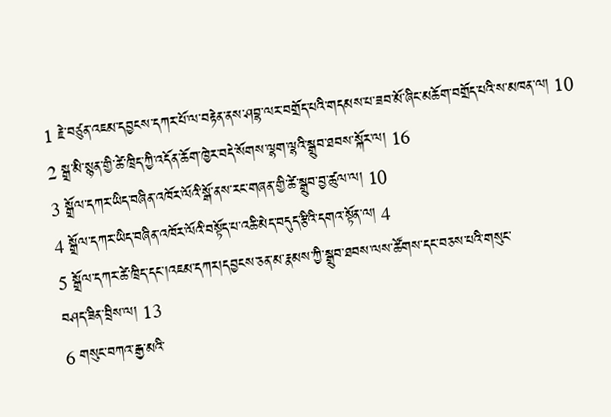1 རྗེ་བཙུན་འཇམ་དབྱངས་དཀར་པོ་ལ་བརྟེན་ནས་ཤབྷ་ལར་བགྲོད་པའི་གདམས་པ་ཟབ་མོ་ཞིང་མཆོག་བགྲོད་པའི་ས་མཁན་ལ། 10
2 སྒྲ་མི་སྙན་གྱི་ཚེ་ཁྲིད་ཀྱི་འདོན་ཆོག་ཁྱེར་བདེ་སོགས་ལྷག་ལྷའི་སྒྲུབ་ཐབས་སྐོར་ལ། 16
3 སྒྲོལ་དཀར་ཡིད་བཞིན་འཁོར་ལོའི་སྒོ་ནས་རང་གཞན་གྱི་ཚེ་སྒྲུབ་བྱ་ཚུལ་ལ། 10
4 སྒྲོལ་དཀར་ཡིད་བཞིན་འཁོར་ལོའི་བསྟོད་པ་འཆི་མེད་བདུད་རྩིའི་དགའ་སྟོན་ལ། 4
5 སྒྲོལ་དཀར་ཚེ་ཁྲིད་དང་།འཇམ་དཀར།དབྱངས་ཅན་མ་རྣམས་ཀྱི་སྒྲུབ་ཐབས་ལས་ཚོགས་དང་བཅས་པའི་གསུང་
བཤད་ཟིན་བྲིས་ལ། 13
6 གསུང་བཀའ་རྒྱ་མའི་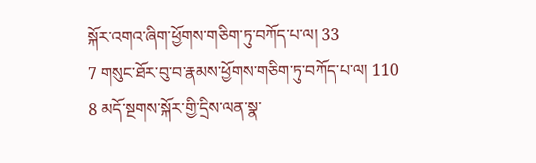སྐོར་འགའ་ཞིག་ཕྱོགས་གཅིག་ཏུ་བཀོད་པ་ལ། 33
7 གསུང་ཐོར་བུ་བ་རྣམས་ཕྱོགས་གཅིག་ཏུ་བཀོད་པ་ལ། 110
8 མདོ་སྔགས་སྐོར་གྱི་དྲིས་ལན་སྣ་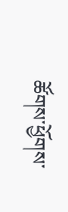ཚོགས་ཕྱོགས་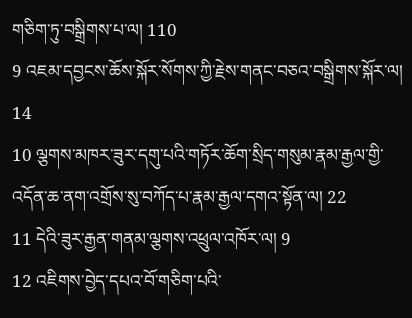གཅིག་ཏུ་བསྒྲིགས་པ་ལ། 110
9 འཇམ་དབྱངས་ཆོས་སྐོར་སོགས་ཀྱི་རྗེས་གནང་བཅའ་བསྒྲིགས་སྐོར་ལ། 14
10 ལྕགས་མཁར་ཟུར་དགུ་པའི་གཏོར་ཆོག་སྲིད་གསུམ་རྣམ་རྒྱལ་གྱི་འདོན་ཆ་ནག་འགྲོས་སུ་བཀོད་པ་རྣམ་རྒྱལ་དགའ་སྟོན་ལ། 22
11 དེའི་ཟུར་རྒྱན་གནམ་ལྕགས་འཕྲུལ་འཁོར་ལ། 9
12 འཇིགས་བྱེད་དཔའ་བོ་གཅིག་པའི་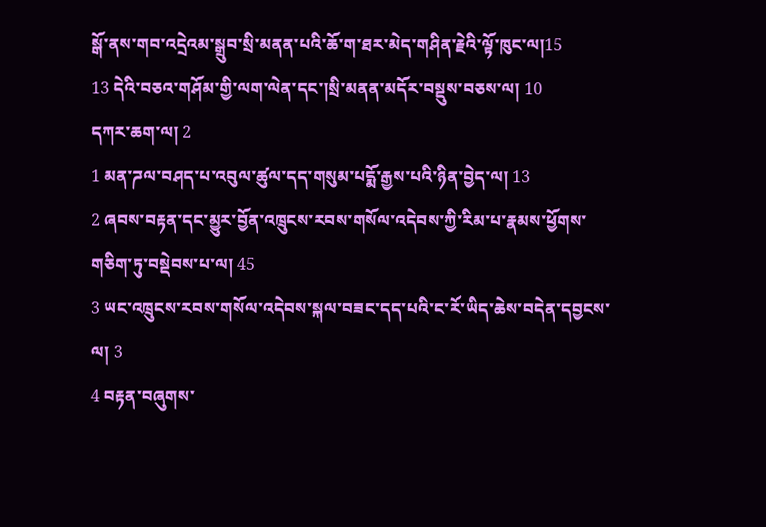སྒོ་ནས་གབ་འདྲེའམ་སྒྲུབ་སྲི་མནན་པའི་ཆོ་ག་ཐར་མེད་གཤིན་རྗེའི་ལྟོ་ཁུང་ལ།15
13 དེའི་བཅའ་གཤོམ་གྱི་ལག་ལེན་དང་།སྲི་མནན་མདོར་བསྡུས་བཅས་ལ། 10
དཀར་ཆག་ལ། 2
1 མན་ཌལ་བཤད་པ་འབུལ་ཚུལ་དད་གསུམ་པདྨོ་རྒྱས་པའི་ཉིན་བྱེད་ལ། 13
2 ཞབས་བརྟན་དང་མྱུར་བྱོན་འཁྲུངས་རབས་གསོལ་འདེབས་ཀྱི་རིམ་པ་རྣམས་ཕྱོགས་གཅིག་ཏུ་བསྡེབས་པ་ལ། 45
3 ཡང་འཁྲུངས་རབས་གསོལ་འདེབས་སྐལ་བཟང་དད་པའི་ང་རོ་ཡིད་ཆེས་བདེན་དབྱངས་ལ། 3
4 བརྟན་བཞུགས་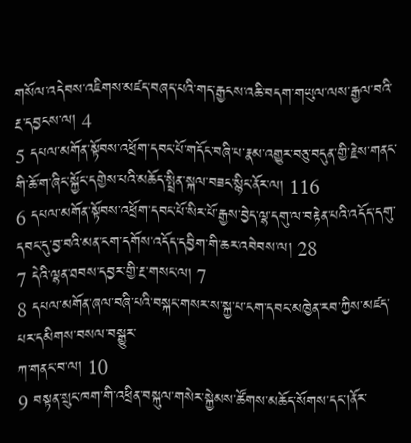གསོལ་འདེབས་འཇིགས་མཛད་བཞད་པའི་གད་རྒྱངས་འཆི་བདག་གཡུལ་ལས་རྒྱལ་བའི་རྔ་དབྱངས་ལ། 4
5 དཔལ་མགོན་སྟོབས་འཕྲོག་དབང་པོ་གདོང་བཞི་པ་རྣམ་འགྱུར་བཅུ་བདུན་གྱི་རྗེས་གནང་གི་ཆོ་ག་ཞིང་སྐྱོང་དགྱེས་པའི་མཆོད་སྤྲིན་སྐལ་བཟང་སྙིང་ནོར་ལ། 116
6 དཔལ་མགོན་སྟོབས་འཕྲོག་དབང་པོ་སིར་པོ་རྒྱས་བྱེད་ལྷ་དགུ་ལ་བརྟེན་པའི་འདོད་དགུ་དབང་དུ་བྱ་བའི་མན་ངག་དགོས་འདོད་དབྱིག་གི་ཆར་འབེབས་ལ། 28
7 དེའི་ལྷན་ཐབས་དབྱར་གྱི་རྔ་གསང་ལ། 7
8 དཔལ་མགོན་ཞལ་བཞི་པའི་བསྐང་གསར་ས་སྐྱ་པ་ངག་དབང་མཁྱེན་རབ་ཀྱིས་མཛད་པར་དམིགས་བསལ་བསྒྱུར་
ཀ་གནང་བ་ལ། 10
9 བསྟན་སྲུང་ཁག་གི་འཕྲིན་བསྐུལ་གསེར་སྐྱེམས་ཚོགས་མཆོད་སོགས་དང་།ནོར་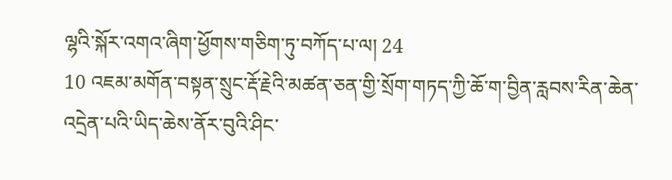ལྷའི་སྐོར་འགའ་ཞིག་ཕྱོགས་གཅིག་ཏུ་བཀོད་པ་ལ། 24
10 འཇམ་མགོན་བསྟན་སྲུང་རྡོ་རྗེའི་མཚན་ཅན་གྱི་སྲོག་གཏད་ཀྱི་ཆོ་ག་བྱིན་རླབས་རིན་ཆེན་འདྲེན་པའི་ཡིད་ཆེས་ནོར་བུའི་ཤིང་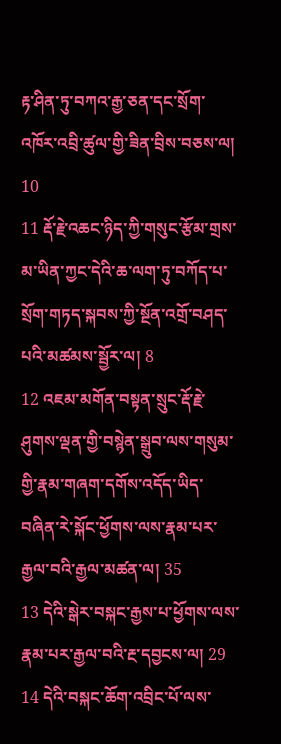རྟ་ཤིན་ཏུ་བཀའ་རྒྱ་ཅན་དང་སྲོག་འཁོར་འབྲི་ཚུལ་གྱི་ཟིན་བྲིས་བཅས་ལ། 10
11 རྡོ་རྗེ་འཆང་ཉིད་ཀྱི་གསུང་རྩོམ་གྲས་མ་ཡིན་ཀྱང་དེའི་ཆ་ལག་ཏུ་བཀོད་པ་སྲོག་གཏད་སྐབས་ཀྱི་སྔོན་འགྲོ་བཤད་པའི་མཚམས་སྦྱོར་ལ། 8
12 འཇམ་མགོན་བསྟན་སྲུང་རྡོ་རྗེ་ཤུགས་ལྡན་གྱི་བསྙེན་སྒྲུབ་ལས་གསུམ་གྱི་རྣམ་གཞག་དགོས་འདོད་ཡིད་བཞིན་རེ་སྐོང་ཕྱོགས་ལས་རྣམ་པར་རྒྱལ་བའི་རྒྱལ་མཚན་ལ། 35
13 དེའི་སྒེར་བསྐང་རྒྱས་པ་ཕྱོགས་ལས་རྣམ་པར་རྒྱལ་བའི་རྔ་དབྱངས་ལ། 29
14 དེའི་བསྐང་ཆོག་འབྲིང་པོ་ལས་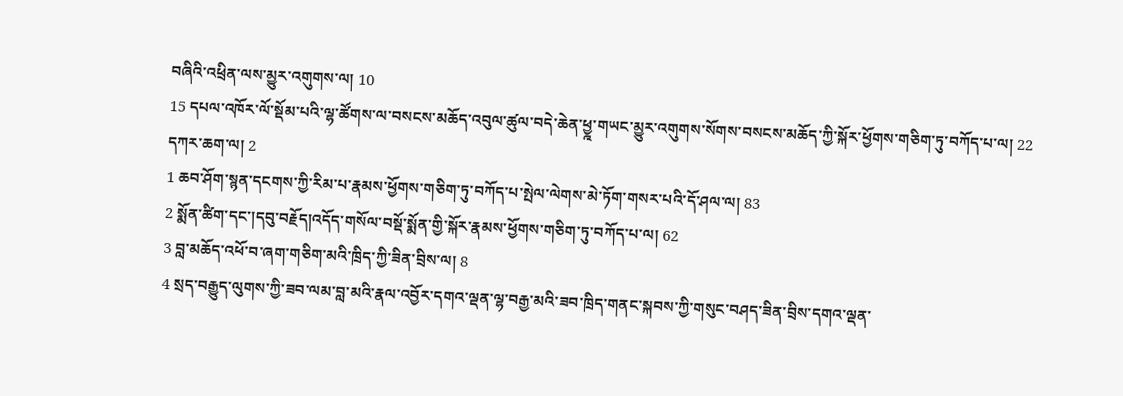བཞིའི་འཕྲིན་ལས་མྱུར་འགུགས་ལ། 10
15 དཔལ་འཁོར་ལོ་སྡོམ་པའི་ལྷ་ཚོགས་ལ་བསངས་མཆོད་འབུལ་ཚུལ་བདེ་ཆེན་ཕྱྰ་གཡང་མྱུར་འགུགས་སོགས་བསངས་མཆོད་ཀྱི་སྐོར་ཕྱོགས་གཅིག་ཏུ་བཀོད་པ་ལ། 22
དཀར་ཆག་ལ། 2
1 ཆབ་ཤོག་སྙན་དངགས་ཀྱི་རིམ་པ་རྣམས་ཕྱོགས་གཅིག་ཏུ་བཀོད་པ་སྤེལ་ལེགས་མེ་ཏོག་གསར་པའི་དོ་ཤལ་ལ། 83
2 སྨོན་ཚིག་དང་།དབུ་བརྗོད།འདོད་གསོལ་བསྡོ་སྨོན་གྱི་སྐོར་རྣམས་ཕྱོགས་གཅིག་ཏུ་བཀོད་པ་ལ། 62
3 བླ་མཆོད་འཕོ་བ་ཞག་གཅིག་མའི་ཁྲིད་ཀྱི་ཟིན་བྲིས་ལ། 8
4 སྲད་བརྒྱུད་ལུགས་ཀྱི་ཟབ་ལམ་བླ་མའི་རྣལ་འབྱོར་དགའ་ལྡན་ལྷ་བརྒྱ་མའི་ཟབ་ཁྲིད་གནང་སྐབས་ཀྱི་གསུང་བཤད་ཟིན་བྲིས་དགའ་ལྡན་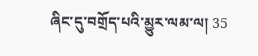ཞིང་དུ་བགྲོད་པའི་མྱུར་ལམ་ལ། 35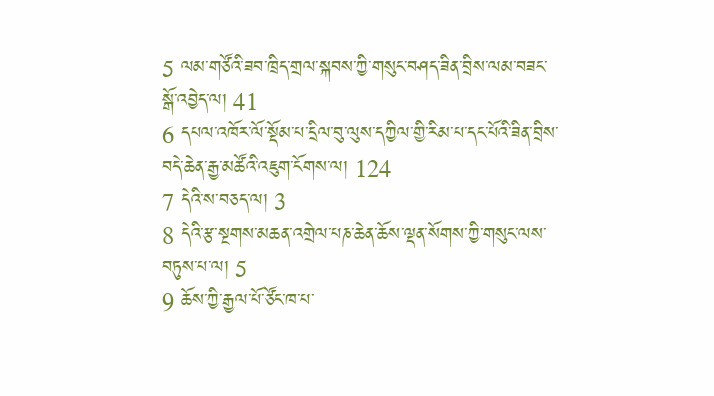5 ལམ་གཙོའི་ཟབ་ཁྲིད་གྲལ་སྐབས་ཀྱི་གསུང་བཤད་ཟིན་བྲིས་ལམ་བཟང་སྒོ་འབྱེད་ལ། 41
6 དཔལ་འཁོར་ལོ་སྡོམ་པ་དྲིལ་བུ་ལུས་དཀྱིལ་གྱི་རིམ་པ་དང་པོའི་ཟིན་བྲིས་བདེ་ཆེན་རྒྱ་མཚོའི་འཇུག་ངོགས་ལ། 124
7 དེའི་ས་བཅད་ལ། 3
8 དེའི་རྩ་སྔགས་མཆན་འགྲེལ་པཎ་ཆེན་ཆོས་ལྡན་སོགས་ཀྱི་གསུང་ལས་བཏུས་པ་ལ། 5
9 ཆོས་ཀྱི་རྒྱལ་པོ་ཙོང་ཁ་པ་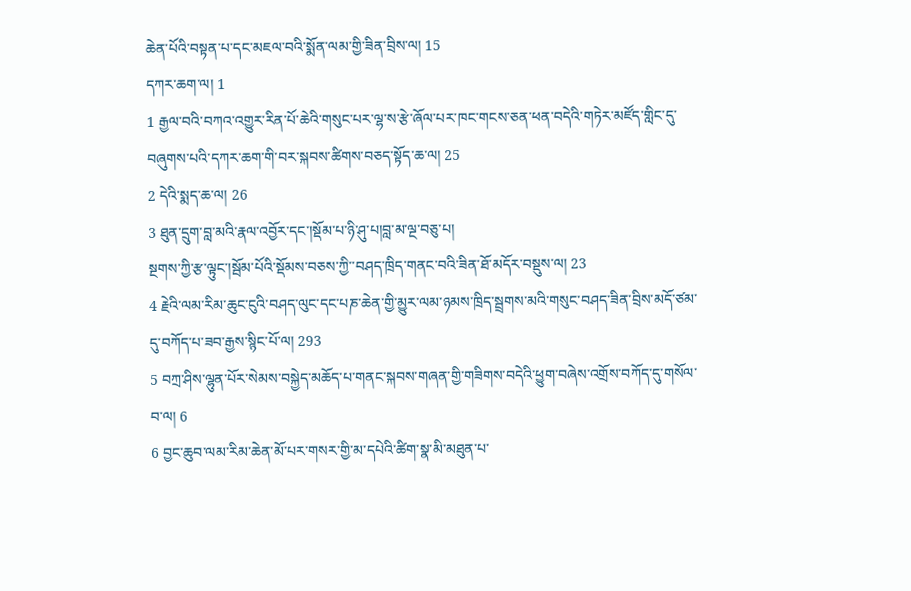ཆེན་པོའི་བསྟན་པ་དང་མཇལ་བའི་སྨོན་ལམ་གྱི་ཟིན་བྲིས་ལ། 15
དཀར་ཆག་ལ། 1
1 རྒྱལ་བའི་བཀའ་འགྱུར་རིན་པོ་ཆེའི་གསུང་པར་ལྷ་ས་རྩེ་ཞོལ་པར་ཁང་གངས་ཅན་ཕན་བདེའི་གཏེར་མཛོད་གླིང་དུ་བཞུགས་པའི་དཀར་ཆག་གི་བར་སྐབས་ཚིགས་བཅད་སྟོད་ཆ་ལ། 25
2 དེའི་སྨད་ཆ་ལ། 26
3 ཐུན་དྲུག་བླ་མའི་རྣལ་འབྱོར་དང་།སྡོམ་པ་ཉི་ཤུ་པ།བླ་མ་ལྔ་བཅུ་པ།
སྔགས་ཀྱི་རྩ་ལྟུང་།སྦོམ་པོའི་སྡོམས་བཅས་ཀྱི་་བཤད་ཁྲིད་གནང་བའི་ཟིན་ཐོ་མདོར་བསྡུས་ལ། 23
4 རྗེའི་ལམ་རིམ་ཆུང་ངུའི་བཤད་ལུང་དང་པཎ་ཆེན་གྱི་མྱུར་ལམ་ཉམས་ཁྲིད་སྦྲགས་མའི་གསུང་བཤད་ཟིན་བྲིས་མདོ་ཙམ་དུ་བཀོད་པ་ཟབ་རྒྱས་སྙིང་པོ་ལ། 293
5 བཀྲ་ཤིས་ལྷུན་པོར་སེམས་བསྐྱེད་མཆོད་པ་གནང་སྐབས་གཞན་གྱི་གཟིགས་བདེའི་ཕྱུག་བཞེས་འགྲོས་བཀོད་དུ་གསོལ་བ་ལ། 6
6 བྱང་ཆུབ་ལམ་རིམ་ཆེན་མོ་པར་གསར་གྱི་མ་དཔེའི་ཚིག་སྣ་མི་མཐུན་པ་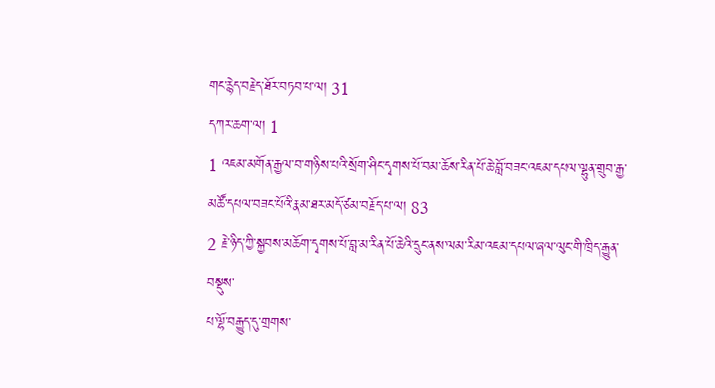གང་རྙེད་བརྗེད་ཐོར་བཏབ་པ་ལ། 31
དཀར་ཆག་ལ། 1
1 འཇམ་མགོན་རྒྱལ་བ་གཉིས་པའི་སྲོག་ཤིང་དྭགས་པོ་བམ་ཆོས་རིན་པོ་ཆེ་བློ་བཟང་འཇམ་དཔལ་ལྷུན་གྲུབ་རྒྱ་མཚོ་དཔལ་བཟང་པོའི་རྣམ་ཐར་མདོ་ཙམ་བརྗོད་པ་ལ། 83
2 རྗེ་ཉིད་ཀྱི་སྐྱབས་མཆོག་དྭགས་པོ་བླ་མ་རིན་པོ་ཆེའི་དྲུང་ནས་ལམ་རིམ་འཇམ་དཔལ་ཞལ་ལུང་གི་ཁྲིད་རྒྱུན་བསྡུས་
པ་ལྷོ་བརྒྱུད་དུ་གྲགས་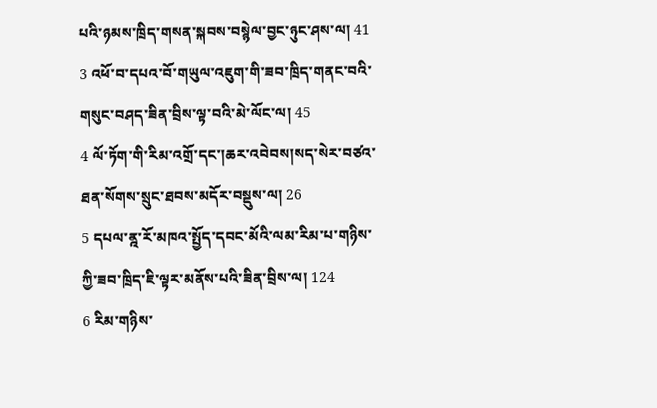པའི་ཉམས་ཁྲིད་གསན་སྐབས་བསྙེལ་བྱང་ཉུང་ཤས་ལ། 41
3 འཕོ་བ་དཔའ་བོ་གཡུལ་འཇུག་གི་ཟབ་ཁྲིད་གནང་བའི་གསུང་བཤད་ཟིན་བྲིས་ལྟ་བའི་མེ་ལོང་ལ། 45
4 ལོ་ཏོག་གི་རིམ་འགྲོ་དང་།ཆར་འབེབས།སད་སེར་བཙའ་ཐན་སོགས་སྲུང་ཐབས་མདོར་བསྡུས་ལ། 26
5 དཔལ་ནྰ་རོ་མཁའ་སྤྱོད་དབང་མོའི་ལམ་རིམ་པ་གཉིས་ཀྱི་ཟབ་ཁྲིད་ཇི་ལྟར་མནོས་པའི་ཟིན་བྲིས་ལ། 124
6 རིམ་གཉིས་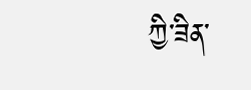ཀྱི་ཟིན་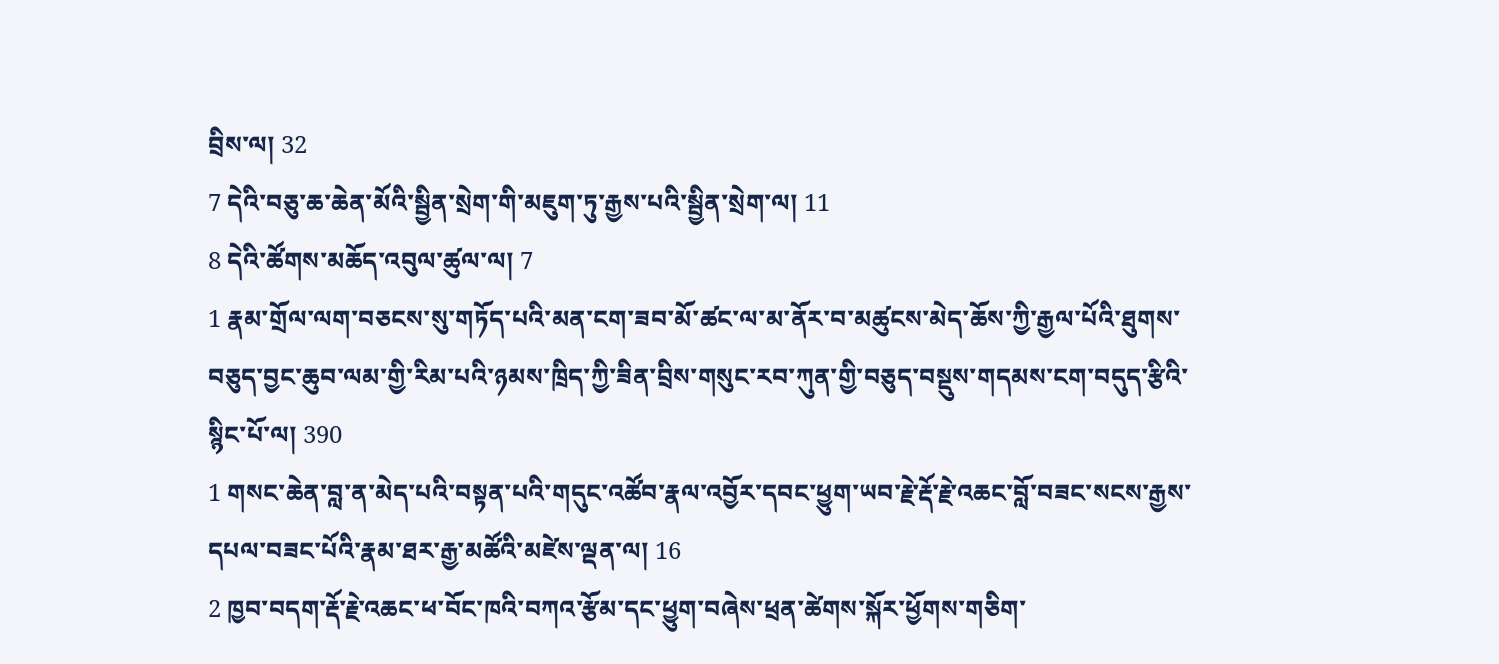བྲིས་ལ། 32
7 དེའི་བཅུ་ཆ་ཆེན་མོའི་སྦྱིན་སྲེག་གི་མཇུག་ཏུ་རྒྱས་པའི་སྦྱིན་སྲེག་ལ། 11
8 དེའི་ཚོགས་མཆོད་འབུལ་ཚུལ་ལ། 7
1 རྣམ་གྲོལ་ལག་བཅངས་སུ་གཏོད་པའི་མན་ངག་ཟབ་མོ་ཚང་ལ་མ་ནོར་བ་མཚུངས་མེད་ཆོས་ཀྱི་རྒྱལ་པོའི་ཐུགས་
བཅུད་བྱང་ཆུབ་ལམ་གྱི་རིམ་པའི་ཉམས་ཁྲིད་ཀྱི་ཟིན་བྲིས་གསུང་རབ་ཀུན་གྱི་བཅུད་བསྡུས་གདམས་ངག་བདུད་རྩིའི་
སྙིང་པོ་ལ། 390
1 གསང་ཆེན་བླ་ན་མེད་པའི་བསྟན་པའི་གདུང་འཚོབ་རྣལ་འབྱོར་དབང་ཕྱུག་ཡབ་རྗེ་རྡོ་རྗེ་འཆང་བློ་བཟང་སངས་རྒྱས་
དཔལ་བཟང་པོའི་རྣམ་ཐར་རྒྱ་མཚོའི་མཛེས་ལྡན་ལ། 16
2 ཁྱབ་བདག་རྡོ་རྗེ་འཆང་ཕ་བོང་ཁའི་བཀའ་རྩོམ་དང་ཕྱུག་བཞེས་ཕྲན་ཚེགས་སྐོར་ཕྱོགས་གཅིག་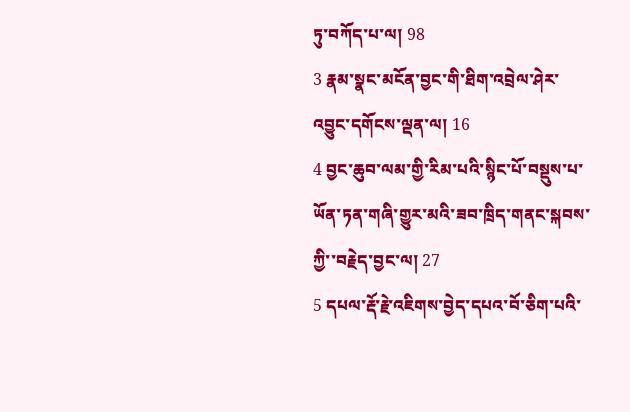ཏུ་བཀོད་པ་ལ། 98
3 རྣམ་སྣང་མངོན་བྱང་གི་ཐིག་འབྲེལ་ཤེར་འབྱུང་དགོངས་ལྡན་ལ། 16
4 བྱང་ཆུབ་ལམ་གྱི་རིམ་པའི་སྙིང་པོ་བསྡུས་པ་ཡོན་ཏན་གཞི་གྱུར་མའི་ཟབ་ཁྲིད་གནང་སྐབས་ཀྱི་་བརྗེད་བྱང་ལ། 27
5 དཔལ་རྡོ་རྗེ་འཇིགས་བྱེད་དཔའ་བོ་ཅིག་པའི་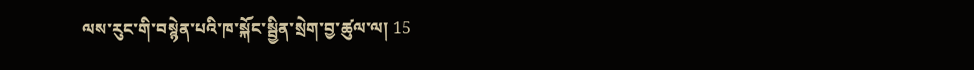ལས་རུང་གི་བསྙེན་པའི་ཁ་སྐོང་སྦྱིན་སྲེག་བྱ་ཚུལ་ལ། 15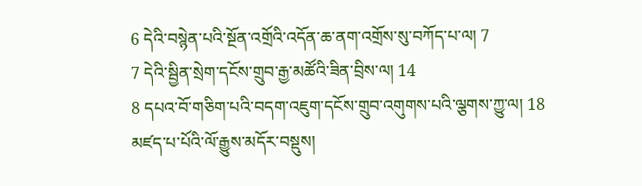6 དེའི་བསྙེན་པའི་སྔོན་འགྲོའི་འདོན་ཆ་ནག་འགྲོས་སུ་བཀོད་པ་ལ། 7
7 དེའི་སྦྱིན་སྲེག་དངོས་གྲུབ་རྒྱ་མཚོའི་ཟིན་བྲིས་ལ། 14
8 དཔའ་བོ་གཅིག་པའི་བདག་འཇུག་དངོས་གྲུབ་འགུགས་པའི་ལྕགས་ཀྱུ་ལ། 18
མཛད་པ་པོའི་ལོ་རྒྱུས་མདོར་བསྡུས།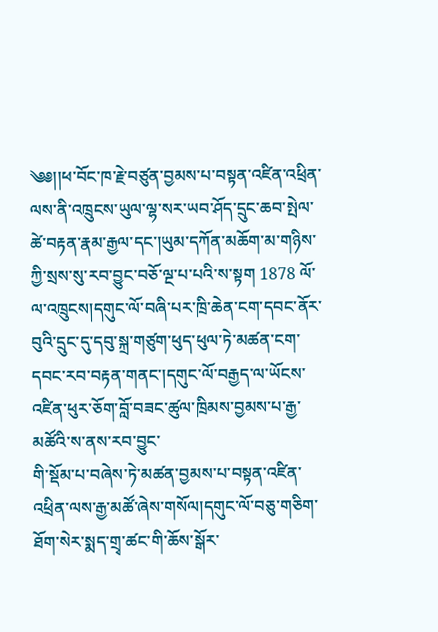༄༅།།ཕ་བོང་ཁ་རྗེ་བཙུན་བྱམས་པ་བསྟན་འཛིན་འཕྲིན་ལས་ནི་འཁྲུངས་ཡུལ་ལྷ་སར་ཡབ་ཤོད་དྲུང་ཆབ་སྤེལ་ཚེ་བརྟན་རྣམ་རྒྱལ་དང་།ཡུམ་དཀོན་མཆོག་མ་གཉིས་ཀྱི་སྲས་སུ་རབ་བྱུང་བཅོ་ལྔ་པ་པའི་ས་སྟག 1878 ལོ་ལ་འཁྲུངས།དགུང་ལོ་བཞི་པར་ཁྲི་ཆེན་ངག་དབང་ནོར་བུའི་དྲུང་དུ་དབུ་སྐྲ་གཙུག་ཕུད་ཕུལ་ཏེ་མཚན་ངག་དབང་རབ་བརྟན་གནང་།དགུང་ལོ་བརྒྱད་ལ་ཡོངས་འཛིན་ཕུར་ཅོག་བློ་བཟང་ཚུལ་ཁྲིམས་བྱམས་པ་རྒྱ་མཚོའི་ས་ནས་རབ་བྱུང་
གི་སྡོམ་པ་བཞེས་ཏེ་མཚན་བྱམས་པ་བསྟན་འཛིན་འཕྲིན་ལས་རྒྱ་མཚོ་ཞེས་གསོལ།དགུང་ལོ་བཅུ་གཅིག་ཐོག་སེར་སྨད་གྲྭ་ཚང་གི་ཆོས་སྒོར་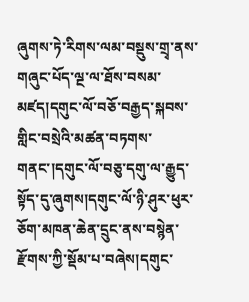ཞུགས་ཏེ་རིགས་ལམ་བསྡུས་གྲྭ་ནས་གཞུང་པོད་ལྔ་ལ་ཐོས་བསམ་མཛད།དགུང་ལོ་བཅོ་བརྒྱད་སྐབས་གླིང་བསྲེའི་མཚན་བཏགས་གནང་།དགུང་ལོ་བཅུ་དགུ་ལ་རྒྱུད་སྟོད་དུ་ཞུགས།དགུང་ལོ་ཉི་ཤུར་ཕུར་ཅོག་མཁན་ཆེན་དྲུང་ནས་བསྙེན་རྫོགས་ཀྱི་སྡོམ་པ་བཞེས།དགུང་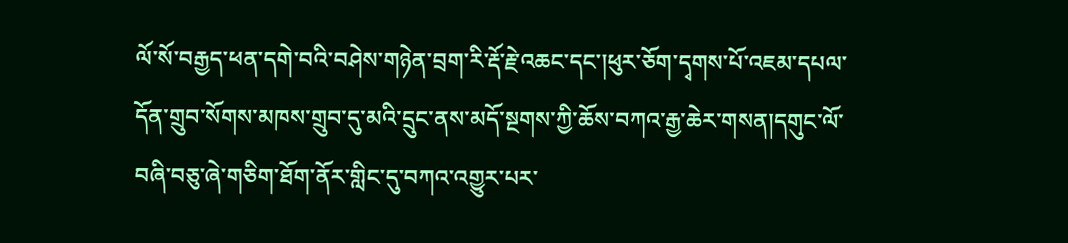ལོ་སོ་བརྒྱད་ཕན་དགེ་བའི་བཤེས་གཉེན་བྲག་རི་རྡོ་རྗེ་འཆང་དང་།ཕུར་ཅོག་དྭགས་པོ་འཇམ་དཔལ་དོན་གྲུབ་སོགས་མཁས་གྲུབ་དུ་མའི་དྲུང་ནས་མདོ་སྔགས་ཀྱི་ཆོས་བཀའ་རྒྱ་ཆེར་གསན།དགུང་ལོ་བཞི་བཅུ་ཞེ་གཅིག་ཐོག་ནོར་གླིང་དུ་བཀའ་འགྱུར་པར་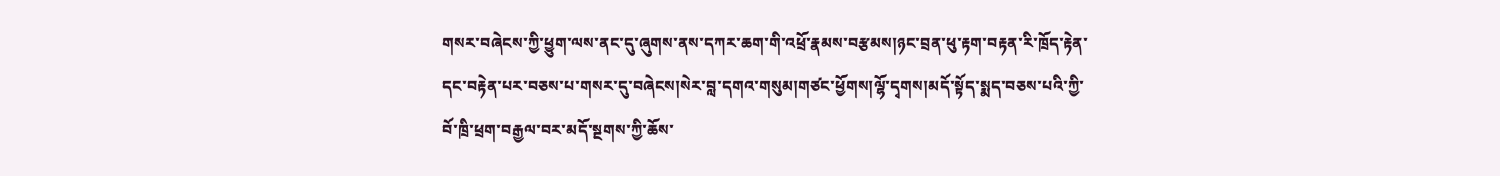གསར་བཞེངས་ཀྱི་ཕྱུག་ལས་ནང་དུ་ཞུགས་ནས་དཀར་ཆག་གི་འཕྲོ་རྣམས་བརྩམས།ཉང་བྲན་ཕུ་རྟག་བརྟན་རི་ཁྲོད་རྟེན་དང་བརྟེན་པར་བཅས་པ་གསར་དུ་བཞེངས།སེར་བླ་དགའ་གསུམ།གཙང་ཕྱོགས།ལྷོ་དྭགས།མདོ་སྟོད་སྨད་བཅས་པའི་ཀྱི་བོ་ཁྲི་ཕྲག་བརྒྱལ་བར་མདོ་སྔགས་ཀྱི་ཆོས་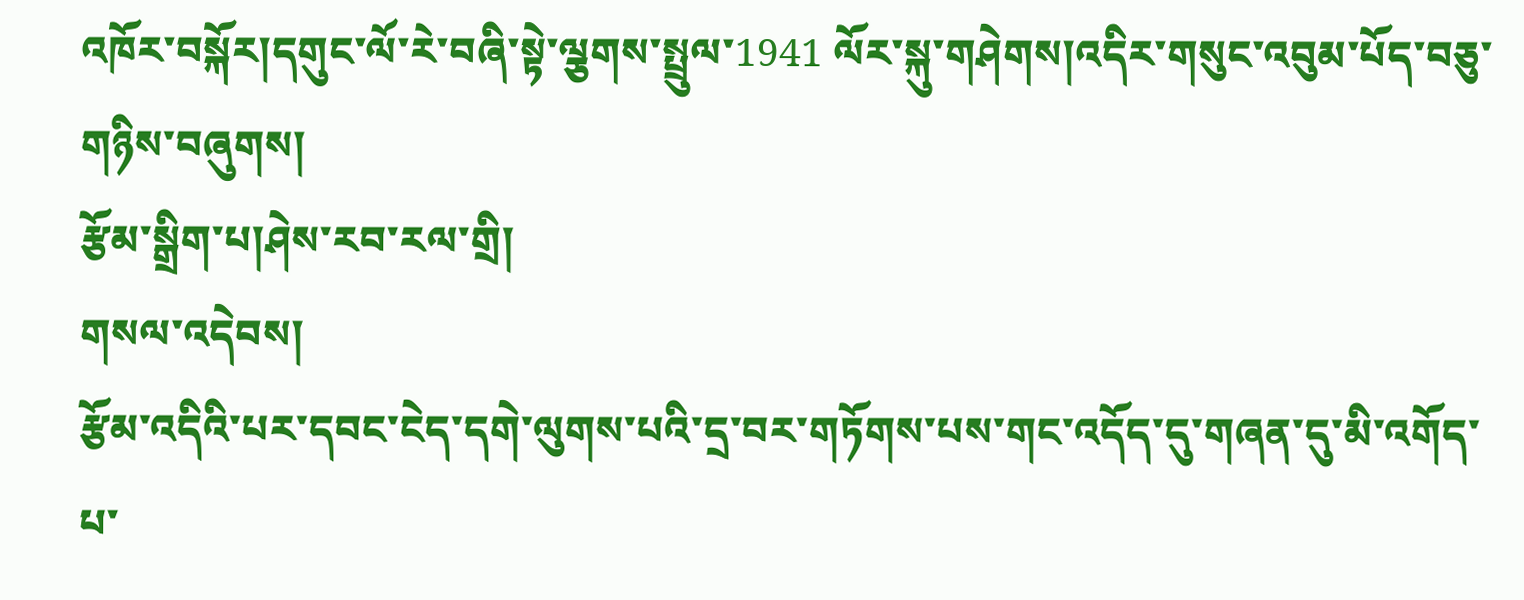འཁོར་བསྐོར།དགུང་ལོ་རེ་བཞི་སྟེ་ལྕགས་སྤྲུལ་1941 ལོར་སྐུ་གཤེགས།འདིར་གསུང་འབུམ་པོད་བཅུ་གཉིས་བཞུགས།
རྩོམ་སྒྲིག་པ།ཤེས་རབ་རལ་གྲི།
གསལ་འདེབས།
རྩོམ་འདིའི་པར་དབང་ངེད་དགེ་ལུགས་པའི་དྲ་བར་གཏོགས་པས་གང་འདོད་དུ་གཞན་དུ་མི་འགོད་པ་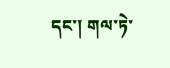དང་། གལ་ཏེ་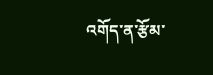འགོད་ན་རྩོམ་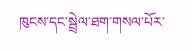ཁུངས་དང་སྦྲེལ་ཐག་གསལ་པོར་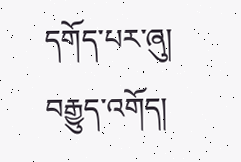དགོད་པར་ཞུ།
བརྒྱུད་འགོད།